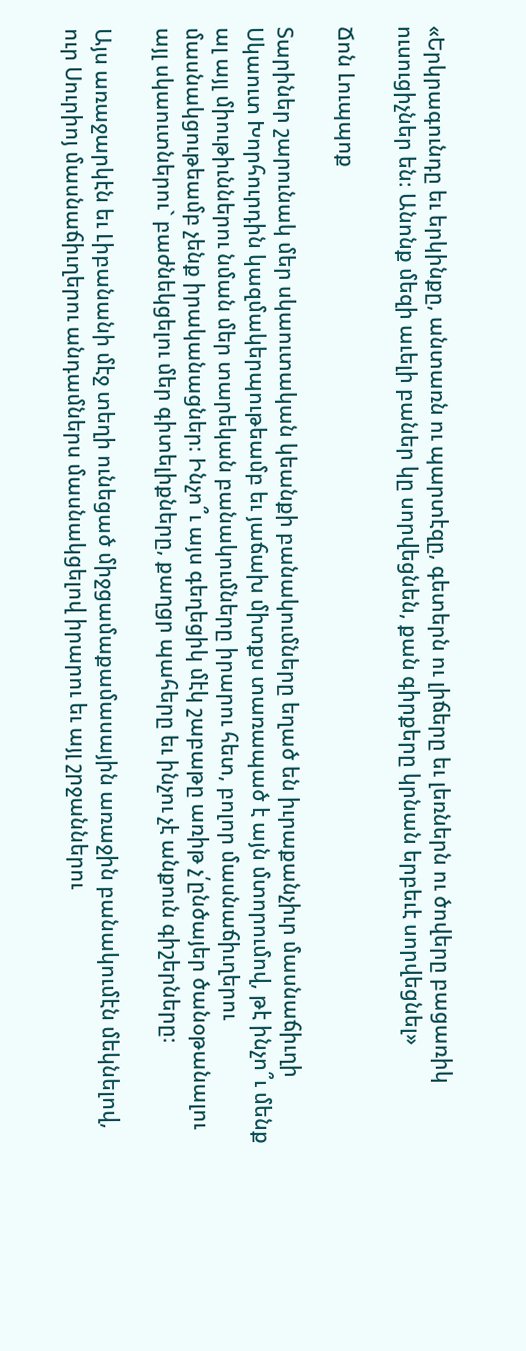«Երկրագունդը եւ երկինքը, անտառն ու պարտէզը, գետերն ու լիճերը եւ լեռներն ու ծովերը բացառիկ ուսուցիչներ են։ Անոնք մեզի աւելի բաներ կը սորվեցնեն, քան գիրքերը կրնան երբեւէ սորվեցնել»

Ճոն Լուպպոք

Տարիներ շարունակ մեր սկաուտական կեանքի բանակումները եղած են իւրաքանչիւր մասնաճիւղի Սկաուտ Խորհուրդին կազմակերպութեամբ եւ յաճախ միտքս տառապած է այն մտորումով, թէ ինչո՞ւ մենք ալ այլ միութիւններու նման մեր տարեկան բանակումները իրարու հետ, բոլոր մասնաճիւղերու մասնակցութեամբ չենք իրականացներ։ Ինչո՞ւ այս գեղեցիկ մէկ շաբաթը առիթ չ՛ընծայեր ծանօթանալու այլ սկաուտներու` բաժնեկցելու մեր գիտելիքները, քաղցր պահերը եւ ինչու չէ անքուն գիշերները։

Այս առաջարկէն եւ Լիբանանի մէջ տեղի ունեցած միջցամաքամասային առաջին բանակումէն մեկնելով, ուր Սուրիոյ մասնաճիւղերու անդամներս մասնակցելով իրարու եւ այլ շրջաններու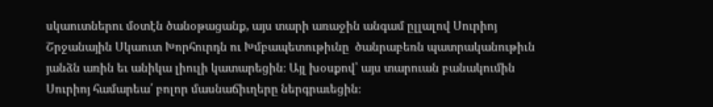սկաուտներու մօտէն ծանօթացանք, այս տարի առաջին անգամ ըլլալով Սուրիոյ Շրջանային Սկաուտ Խորհուրդն ու Խմբապետութիւնը  ծանրաբեռն պատրականութիւն յանձն առին եւ անիկա լիուլի կատարեցին։ Այլ խօսքով՝ այս տարուան բանակումին Սուրիոյ համարեա՛ բոլոր մասնաճիւղերը ներգրաւեցին։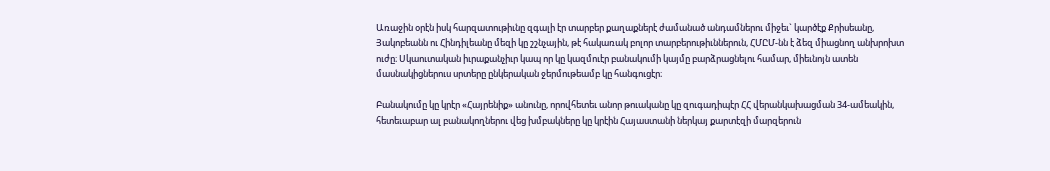Առաջին օրէն իսկ հարզատութիւնը զգալի էր տարբեր քաղաքներէ ժամանած անդամներու միջեւ` կարծէք Քրիսեանը, Յակոբեանն ու Հինդիլեանը մեզի կը շշնչային, թէ հակառակ բոլոր տարբերութիւններուն, ՀՄԸՄ-նն է ձեզ միացնող անխրոխտ ուժը։ Սկաուտական իւրաքանչիւր կապ որ կը կազմուէր բանակումի կայմը բարձրացնելու համար, միեւնոյն ատեն մասնակիցներուս սրտերը ընկերական ջերմութեամբ կը հանգուցէր։

Բանակումը կը կրէր «Հայրենիք» անունը, որովհետեւ անոր թուականը կը զուգադիպէր ՀՀ վերանկախացման 34-ամեակին, հետեւաբար ալ բանակողներու վեց խմբակները կը կրէին Հայաստանի ներկայ քարտէզի մարզերուն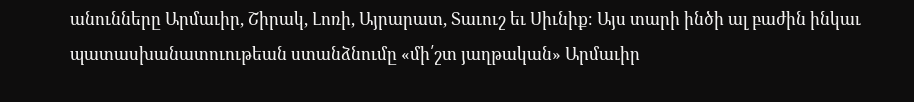անունները Արմաւիր, Շիրակ, Լոռի, Այրարատ, Տաւուշ եւ Սիւնիք։ Այս տարի ինծի ալ բաժին ինկաւ պատասխանատուութեան ստանձնումը «մի՛շտ յաղթական» Արմաւիր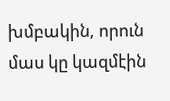խմբակին, որուն մաս կը կազմէին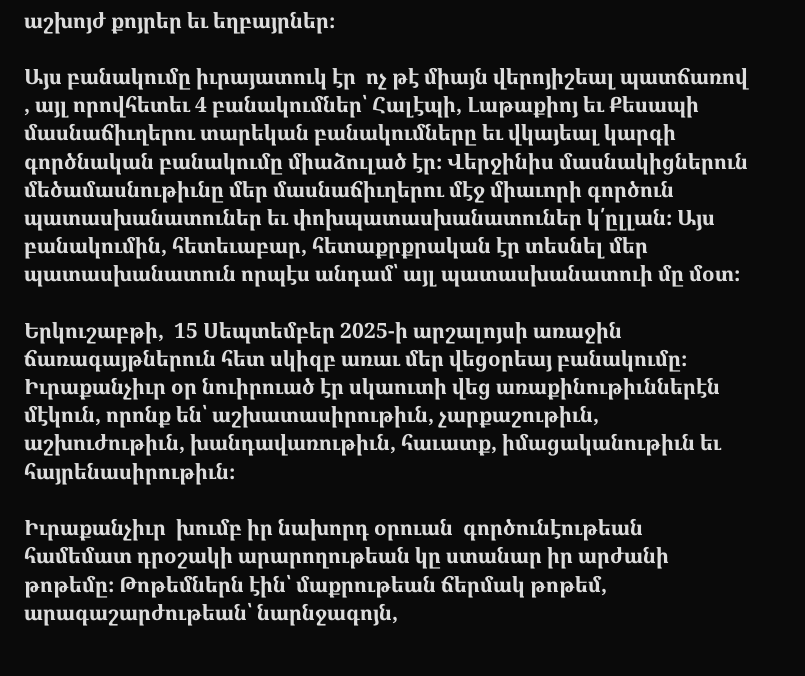աշխոյժ քոյրեր եւ եղբայրներ։

Այս բանակումը իւրայատուկ էր  ոչ թէ միայն վերոյիշեալ պատճառով , այլ որովհետեւ 4 բանակումներ՝ Հալէպի, Լաթաքիոյ եւ Քեսապի մասնաճիւղերու տարեկան բանակումները եւ վկայեալ կարգի գործնական բանակումը միաձուլած էր։ Վերջինիս մասնակիցներուն մեծամասնութիւնը մեր մասնաճիւղերու մէջ միաւորի գործուն պատասխանատուներ եւ փոխպատասխանատուներ կ՛ըլլան։ Այս բանակումին, հետեւաբար, հետաքրքրական էր տեսնել մեր պատասխանատուն որպէս անդամ՝ այլ պատասխանատուի մը մօտ։

Երկուշաբթի,  15 Սեպտեմբեր 2025-ի արշալոյսի առաջին ճառագայթներուն հետ սկիզբ առաւ մեր վեցօրեայ բանակումը։ Իւրաքանչիւր օր նուիրուած էր սկաուտի վեց առաքինութիւններէն մէկուն, որոնք են՝ աշխատասիրութիւն, չարքաշութիւն, աշխուժութիւն, խանդավառութիւն, հաւատք, իմացականութիւն եւ հայրենասիրութիւն։

Իւրաքանչիւր  խումբ իր նախորդ օրուան  գործունէութեան համեմատ դրօշակի արարողութեան կը ստանար իր արժանի թոթեմը։ Թոթեմներն էին՝ մաքրութեան ճերմակ թոթեմ, արագաշարժութեան՝ նարնջագոյն,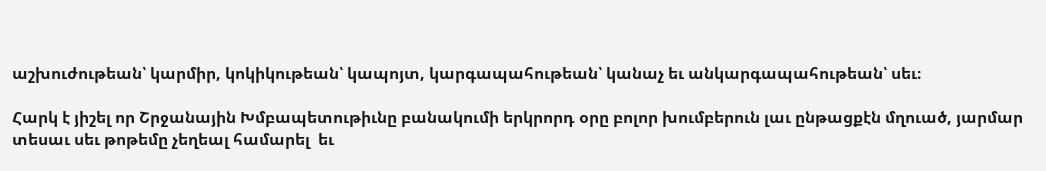աշխուժութեան՝ կարմիր, կոկիկութեան՝ կապոյտ, կարգապահութեան՝ կանաչ եւ անկարգապահութեան՝ սեւ։

Հարկ է յիշել որ Շրջանային Խմբապետութիւնը բանակումի երկրորդ օրը բոլոր խումբերուն լաւ ընթացքէն մղուած, յարմար տեսաւ սեւ թոթեմը չեղեալ համարել  եւ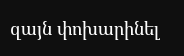զայն փոխարինել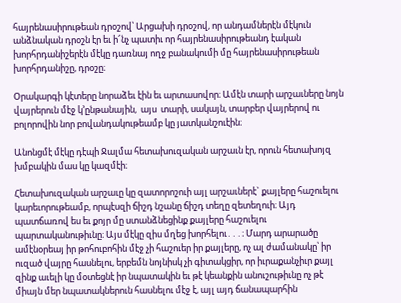հայրենասիրութեան դրօշով՝ Արցախի դրօշով, որ անդամներէն մէկուն անձնական դրօշն էր եւ ի՜նչ պատիւ որ հայրենասիրութեանդ էական խորհրդանիշերէն մէկը դառնայ ողջ բանակումի մը հայրենասիրութեան խորհրդանիշը, դրօշը։

Օրակարգի կէտերը նորաձեւ էին եւ արտասովոր։ Ամէն տարի արշաւները նոյն վայրերուն մէջ կ’ընթանային,  այս  տարի, սակայն, տարբեր վայրերով ու  բոլորովին նոր բովանդակութեամբ կը յատկանշուէին։

Անոնցմէ մէկը դէպի Ջալմա հետախուզական արշաւն էր, որուն հետախոյզ խմբակին մաս կը կազմէի։

Հետախուզական արշաւը կը զատորոշուի այլ արշաւներէ` քայլերը հաշուելու կարեւորութեամբ, որպէսզի ճիշդ նշանը ճիշդ տեղը զետեղուի։ Այդ պատճառով ես եւ քոյր մը ստանձնեցինք քայլերը հաշուելու պարտականութիւնը։ Այս մէկը զիս մղեց խորհելու․․․։ Մարդ արարածը ամէնօրեայ իր թոհուբոհին մէջ չի հաշուեր իր քայլերը, ոչ ալ ժամանակը՝ իր ուզած վայրը հասնելու, երբեմն նոյնիսկ չի գիտակցիր, որ իւրաքանչիւր քայլ զինք աւելի կը մօտեցնէ իր նպատակին եւ թէ կեանքին անուշութիւնը ոչ թէ միայն մեր նպատակներուն հասնելու մէջ է, այլ այդ ճանապարհին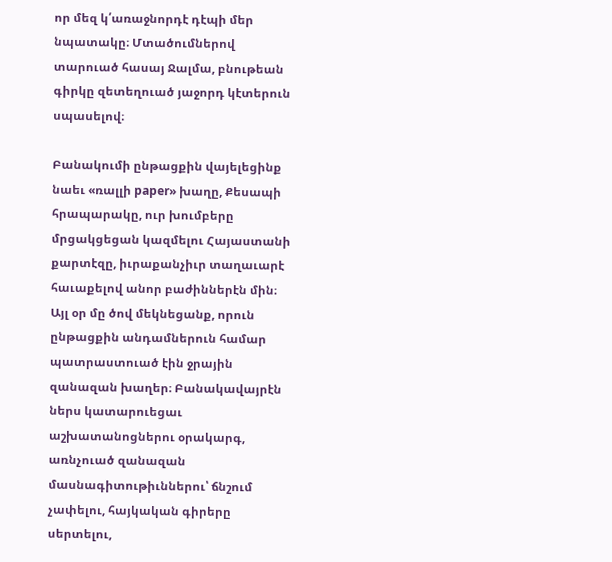որ մեզ կ՛առաջնորդէ դէպի մեր նպատակը։ Մտածումներով տարուած հասայ Ջալմա, բնութեան գիրկը զետեղուած յաջորդ կէտերուն սպասելով։

Բանակումի ընթացքին վայելեցինք նաեւ «ռալլի paper» խաղը, Քեսապի հրապարակը, ուր խումբերը մրցակցեցան կազմելու Հայաստանի քարտէզը, իւրաքանչիւր տաղաւարէ հաւաքելով անոր բաժիններէն մին։ Այլ օր մը ծով մեկնեցանք, որուն ընթացքին անդամներուն համար պատրաստուած էին ջրային զանազան խաղեր։ Բանակավայրէն ներս կատարուեցաւ աշխատանոցներու օրակարգ, առնչուած զանազան մասնագիտութիւններու՝ ճնշում չափելու, հայկական գիրերը սերտելու,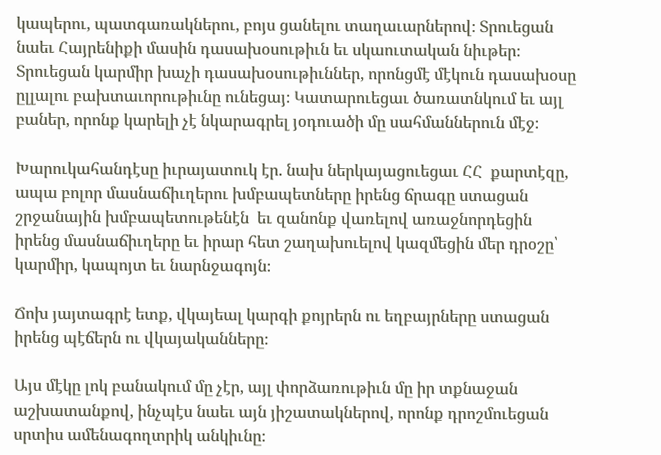կապերու, պատգառակներու, բոյս ցանելու տաղաւարներով։ Տրուեցան նաեւ Հայրենիքի մասին դասախօսութիւն եւ սկաուտական նիւթեր։ Տրուեցան կարմիր խաչի դասախօսութիւններ, որոնցմէ մէկուն դասախօսը ըլլալու բախտաւորութիւնը ունեցայ։ Կատարուեցաւ ծառատնկում եւ այլ բաներ, որոնք կարելի չէ նկարագրել յօդուածի մը սահմաններուն մէջ։

Խարուկահանդէսը իւրայատուկ էր. նախ ներկայացուեցաւ ՀՀ  քարտէզը, ապա բոլոր մասնաճիւղերու խմբապետները իրենց ճրագը ստացան շրջանային խմբապետութենէն  եւ զանոնք վառելով առաջնորդեցին իրենց մասնաճիւղերը եւ իրար հետ շաղախուելով կազմեցին մեր դրօշը՝ կարմիր, կապոյտ եւ նարնջագոյն։

Ճոխ յայտագրէ ետք, վկայեալ կարգի քոյրերն ու եղբայրները ստացան իրենց պէճերն ու վկայականները։

Այս մէկը լոկ բանակում մը չէր, այլ փորձառութիւն մը իր տքնաջան աշխատանքով, ինչպէս նաեւ այն յիշատակներով, որոնք դրոշմուեցան սրտիս ամենագողտրիկ անկիւնը։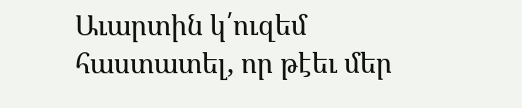Աւարտին կ՛ուզեմ հաստատել, որ թէեւ մեր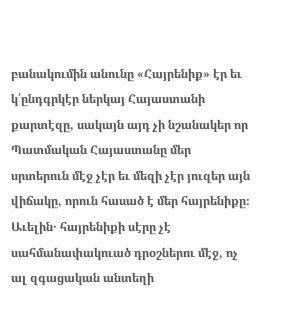բանակումին անունը «Հայրենիք» էր եւ կ՛ընդգրկէր ներկայ Հայաստանի քարտէզը, սակայն այդ չի նշանակեր որ Պատմական Հայաստանը մեր սրտերուն մէջ չէր եւ մեզի չէր յուզեր այն վիճակը, որուն հասած է մեր հայրենիքը։ Աւելին․ հայրենիքի սէրը չէ սահմանափակուած դրօշներու մէջ, ոչ ալ զգացական անտեղի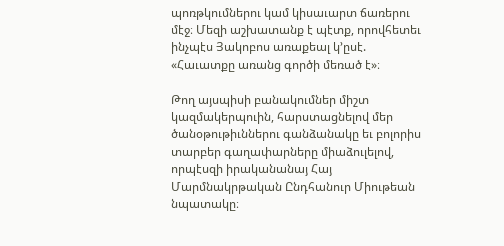պոռթկումներու կամ կիսաւարտ ճառերու մէջ։ Մեզի աշխատանք է պէտք, որովհետեւ ինչպէս Յակոբոս առաքեալ կ’ըսէ. «Հաւատքը առանց գործի մեռած է»։

Թող այսպիսի բանակումներ միշտ կազմակերպուին, հարստացնելով մեր ծանօթութիւններու գանձանակը եւ բոլորիս տարբեր գաղափարները միաձուլելով, որպէսզի իրականանայ Հայ Մարմնակրթական Ընդհանուր Միութեան նպատակը։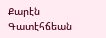Քարէն Գատէհճեան